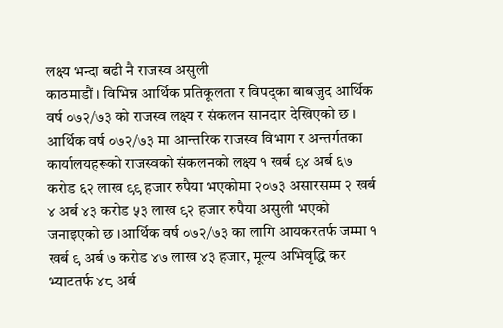लक्ष्य भन्दा बढी नै राजस्व असुली
काठमाडौं । विभिन्न आर्थिक प्रतिकूलता र विपद्का बाबजुद आर्थिक वर्ष ०७२/७३ को राजस्व लक्ष्य र संकलन सानदार देखिएको छ ।
आर्थिक वर्ष ०७२/७३ मा आन्तरिक राजस्व विभाग र अन्तर्गतका कार्यालयहरूको राजस्वको संकलनको लक्ष्य १ खर्ब ९४ अर्ब ६७ करोड ६२ लाख ९९ हजार रुपैया भएकोमा २०७३ असारसम्म २ खर्ब ४ अर्ब ४३ करोड ५३ लाख ९२ हजार रुपैया असुली भएको जनाइएको छ ।आर्थिक वर्ष ०७२/७३ का लागि आयकरतर्फ जम्मा १ खर्ब ९ अर्ब ७ करोड ४७ लाख ४३ हजार, मूल्य अभिवृद्धि कर भ्याटतर्फ ४८ अर्ब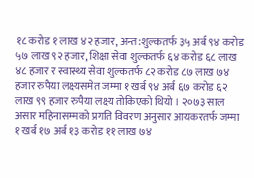१८ करोड १ लाख ४२ हजार, अन्त:शुल्कतर्फ ३५ अर्ब ९४ करोड ५७ लाख ९२ हजार, शिक्षा सेवा शुल्कतर्फ ६४ करोड ६८ लाख ४८ हजार र स्वास्थ्य सेवा शुल्कतर्फ ८२ करोड ८७ लाख ७४ हजार रुपैया लक्ष्यसमेत जम्मा १ खर्ब ९४ अर्ब ६७ करोड ६२ लाख ९९ हजार रुपैया लक्ष्य तोकिएको थियो । २०७३ साल असार महिनासम्मको प्रगति विवरण अनुसार आयकरतर्फ जम्मा १ खर्ब १७ अर्ब १३ करोड ११ लाख ७४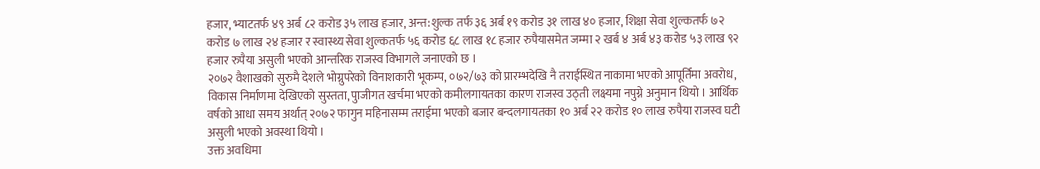हजार, भ्याटतर्फ ४९ अर्ब ८२ करोड ३५ लाख हजार, अन्त:शुल्क तर्फ ३६ अर्ब १९ करोड ३१ लाख ४० हजार, शिक्षा सेवा शुल्कतर्फ ७२ करोड ७ लाख २४ हजार र स्वास्थ्य सेवा शुल्कतर्फ ५६ करोड ६८ लाख १८ हजार रुपैयासमेत जम्मा २ खर्ब ४ अर्ब ४३ करोड ५३ लाख ९२ हजार रुपैया असुली भएको आन्तरिक राजस्व विभागले जनाएको छ ।
२०७२ वैशाखको सुरुमै देशले भोग्नुपरेको विनाशकारी भूकम्प, ०७२/७३ को प्रारम्भदेखि नै तराईस्थित नाकामा भएको आपूर्तिमा अवरोध, विकास निर्माणमा देखिएको सुस्तता, पुाजीगत खर्चमा भएको कमीलगायतका कारण राजस्व उठ्ती लक्ष्यमा नपुग्ने अनुमान थियो । आर्थिक वर्षको आधा समय अर्थात् २०७२ फागुन महिनासम्म तराईमा भएको बजार बन्दलगायतका १० अर्ब २२ करोड १० लाख रुपैया राजस्व घटी असुली भएको अवस्था थियो ।
उक्त अवधिमा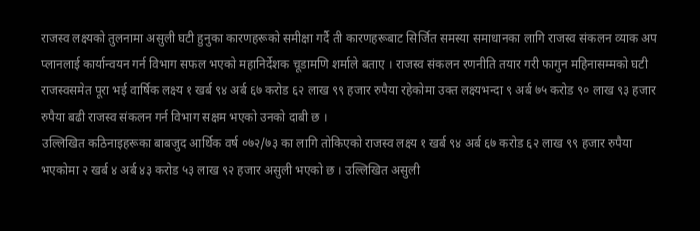राजस्व लक्ष्यको तुलनामा असुली घटी हुनुका कारणहरूको समीक्षा गर्दै ती कारणहरूबाट सिर्जित समस्या समाधानका लागि राजस्व संकलन व्याक अप प्लानलाई कार्यान्वयन गर्न विभाग सफल भएको महानिर्देशक चूडामणि शर्माले बताए । राजस्व संकलन रणनीति तयार गरी फागुन महिनासम्मको घटी राजस्वसमेत पूरा भई वार्षिक लक्ष्य १ खर्ब ९४ अर्ब ६७ करोड ६२ लाख ९९ हजार रुपैया रहेकोमा उक्त लक्ष्यभन्दा ९ अर्ब ७५ करोड ९० लाख ९३ हजार रुपैया बढी राजस्व संकलन गर्न विभाग सक्षम भएको उनको दाबी छ ।
उल्लिखित कठिनाइहरूका बाबजुद आर्थिक वर्ष ०७२/७३ का लागि तोकिएको राजस्व लक्ष्य १ खर्ब ९४ अर्ब ६७ करोड ६२ लाख ९९ हजार रुपैया भएकोमा २ खर्ब ४ अर्ब ४३ करोड ५३ लाख ९२ हजार असुली भएको छ । उल्लिखित असुली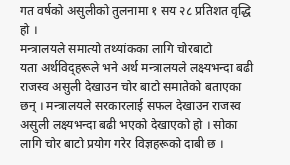गत वर्षको असुलीको तुलनामा १ सय २८ प्रतिशत वृद्धि हो ।
मन्त्रालयले समात्यो तथ्यांकका लागि चोरबाटो
यता अर्थविद्हरूले भने अर्थ मन्त्रालयले लक्ष्यभन्दा बढी राजस्व असुली देखाउन चोर बाटो समातेको बताएका छन् । मन्त्रालयले सरकारलाई सफल देखाउन राजस्व असुली लक्ष्यभन्दा बढी भएको देखाएको हो । सोका लागि चोर बाटो प्रयोग गरेर विज्ञहरूको दाबी छ ।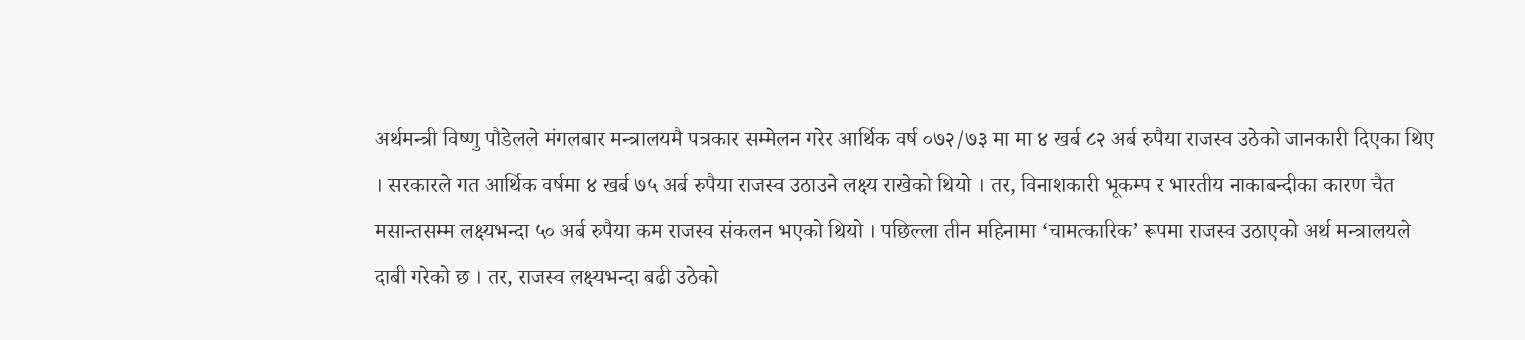अर्थमन्त्री विष्णु पौडेलले मंगलबार मन्त्रालयमै पत्रकार सम्मेलन गरेर आर्थिक वर्ष ०७२/७३ मा मा ४ खर्ब ८२ अर्ब रुपैया राजस्व उठेको जानकारी दिएका थिए । सरकारले गत आर्थिक वर्षमा ४ खर्ब ७५ अर्ब रुपैया राजस्व उठाउने लक्ष्य राखेको थियो । तर, विनाशकारी भूकम्प र भारतीय नाकाबन्दीका कारण चैत मसान्तसम्म लक्ष्यभन्दा ५० अर्ब रुपैया कम राजस्व संकलन भएको थियो । पछिल्ला तीन महिनामा ‘चामत्कारिक’ रूपमा राजस्व उठाएको अर्थ मन्त्रालयले दाबी गरेको छ । तर, राजस्व लक्ष्यभन्दा बढी उठेको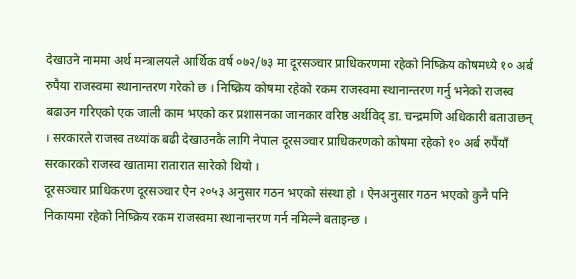देखाउने नाममा अर्थ मन्त्रालयले आर्थिक वर्ष ०७२/७३ मा दूरसञ्चार प्राधिकरणमा रहेको निष्क्रिय कोषमध्ये १० अर्ब रुपैया राजस्वमा स्थानान्तरण गरेको छ । निष्क्रिय कोषमा रहेको रकम राजस्वमा स्थानान्तरण गर्नु भनेको राजस्व बढाउन गरिएको एक जाली काम भएको कर प्रशासनका जानकार वरिष्ठ अर्थविद् डा. चन्द्रमणि अधिकारी बताउाछन् । सरकारले राजस्व तथ्यांक बढी देखाउनकै लागि नेपाल दूरसञ्चार प्राधिकरणको कोषमा रहेको १० अर्ब रुपैंयाँ सरकारको राजस्व खातामा रातारात सारेको थियो ।
दूरसञ्चार प्राधिकरण दूरसञ्चार ऐन २०५३ अनुसार गठन भएको संस्था हो । ऐनअनुसार गठन भएको कुनै पनि निकायमा रहेको निष्क्रिय रकम राजस्वमा स्थानान्तरण गर्न नमिल्ने बताइन्छ ।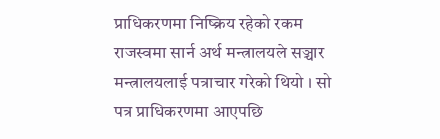प्राधिकरणमा निष्क्रिय रहेको रकम राजस्वमा सार्न अर्थ मन्त्रालयले सञ्चार मन्त्रालयलाई पत्राचार गरेको थियो । सो पत्र प्राधिकरणमा आएपछि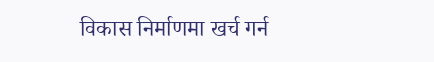विकास निर्माणमा खर्च गर्न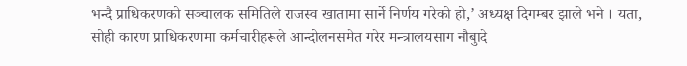भन्दै प्राधिकरणको सञ्चालक समितिले राजस्व खातामा सार्ने निर्णय गरेको हो,’ अध्यक्ष दिगम्बर झाले भने । यता, सोही कारण प्राधिकरणमा कर्मचारीहरूले आन्दोलनसमेत गरेर मन्त्रालयसाग नौबुादे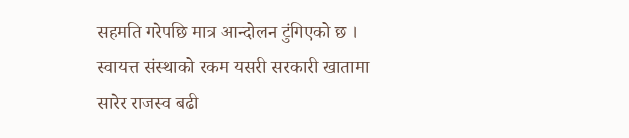सहमति गरेपछि मात्र आन्दोलन टुंगिएको छ । स्वायत्त संस्थाको रकम यसरी सरकारी खातामा सारेर राजस्व बढी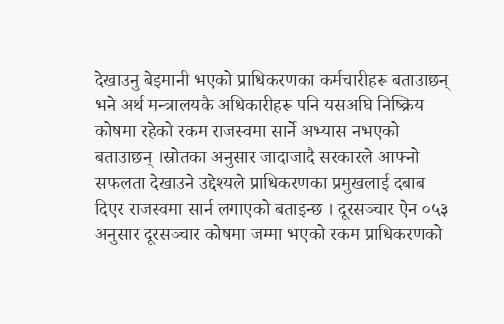देखाउनु बेइमानी भएको प्राधिकरणका कर्मचारीहरू बताउाछन् भने अर्थ मन्त्रालयकै अधिकारीहरू पनि यसअघि निष्क्रिय कोषमा रहेको रकम राजस्वमा सार्ने अभ्यास नभएको बताउाछन् ।स्रोतका अनुसार जादाजादै सरकारले आफ्नो सफलता देखाउने उद्देश्यले प्राधिकरणका प्रमुखलाई दबाब दिएर राजस्वमा सार्न लगाएको बताइन्छ । दूरसञ्चार ऐन ०५३ अनुसार दूरसञ्चार कोषमा जम्मा भएको रकम प्राधिकरणको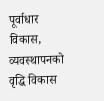पूर्वाधार विकास, व्यवस्थापनको वृद्धि विकास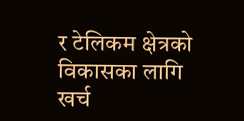र टेलिकम क्षेत्रको विकासका लागि खर्च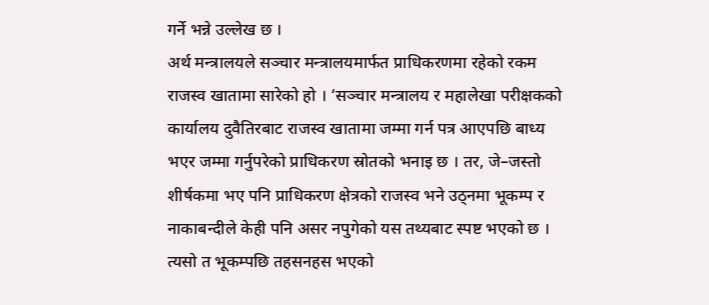गर्ने भन्ने उल्लेख छ ।
अर्थ मन्त्रालयले सञ्चार मन्त्रालयमार्फत प्राधिकरणमा रहेको रकम राजस्व खातामा सारेको हो । ‘सञ्चार मन्त्रालय र महालेखा परीक्षकको कार्यालय दुवैतिरबाट राजस्व खातामा जम्मा गर्न पत्र आएपछि बाध्य भएर जम्मा गर्नुपरेको प्राधिकरण स्रोतको भनाइ छ । तर, जे–जस्तो शीर्षकमा भए पनि प्राधिकरण क्षेत्रको राजस्व भने उठ्नमा भूकम्प र नाकाबन्दीले केही पनि असर नपुगेको यस तथ्यबाट स्पष्ट भएको छ । त्यसो त भूकम्पछि तहसनहस भएको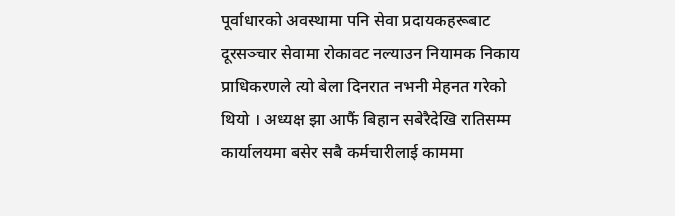पूर्वाधारको अवस्थामा पनि सेवा प्रदायकहरूबाट दूरसञ्चार सेवामा रोकावट नल्याउन नियामक निकाय प्राधिकरणले त्यो बेला दिनरात नभनी मेहनत गरेको थियो । अध्यक्ष झा आफैं बिहान सबेरैदेखि रातिसम्म कार्यालयमा बसेर सबै कर्मचारीलाई काममा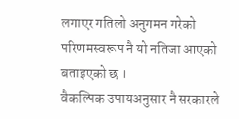लगाएर गतिलो अनुगमन गरेको परिणमस्वरूप नै यो नतिजा आएको बताइएको छ ।
वैकल्पिक उपायअनुसार नै सरकारले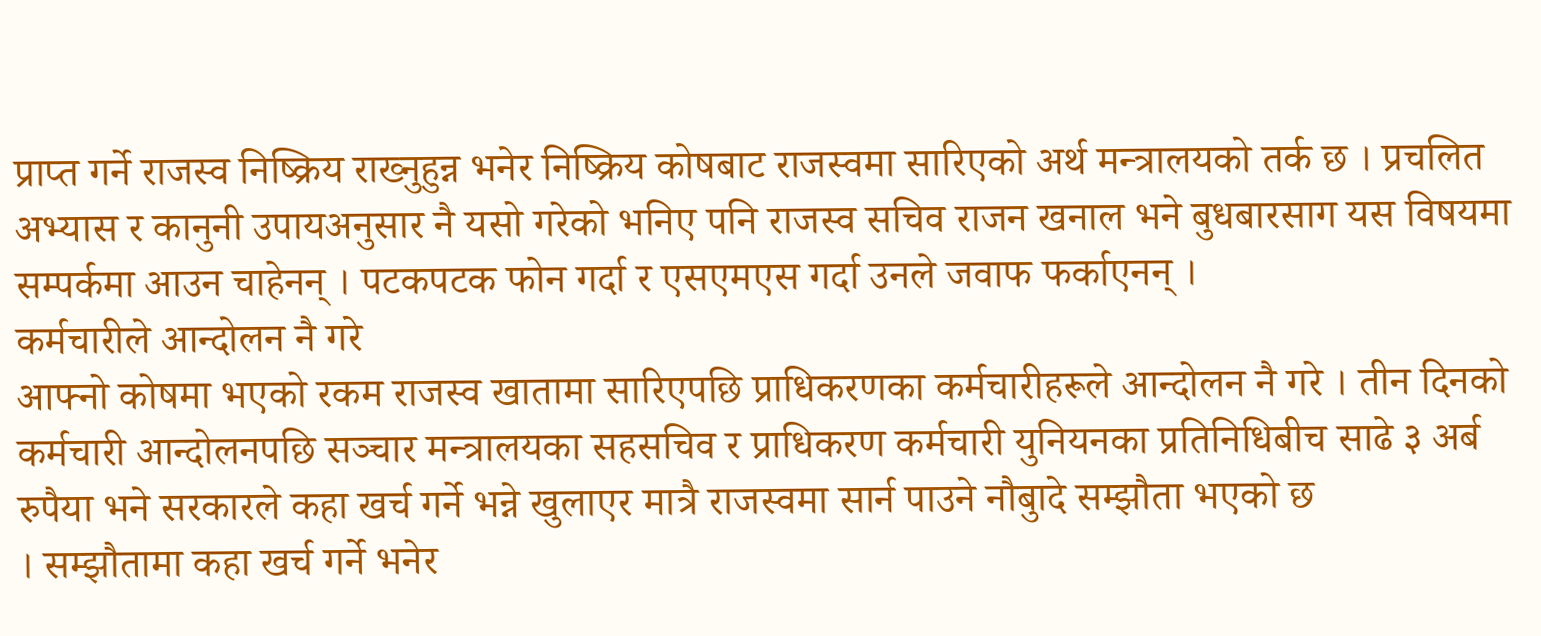प्राप्त गर्ने राजस्व निष्क्रिय राख्नुहुन्न भनेर निष्क्रिय कोषबाट राजस्वमा सारिएको अर्थ मन्त्रालयको तर्क छ । प्रचलित अभ्यास र कानुनी उपायअनुसार नै यसो गरेको भनिए पनि राजस्व सचिव राजन खनाल भने बुधबारसाग यस विषयमा सम्पर्कमा आउन चाहेनन् । पटकपटक फोन गर्दा र एसएमएस गर्दा उनले जवाफ फर्काएनन् ।
कर्मचारीले आन्दोलन नै गरे
आफ्नो कोषमा भएको रकम राजस्व खातामा सारिएपछि प्राधिकरणका कर्मचारीहरूले आन्दोलन नै गरे । तीन दिनको कर्मचारी आन्दोलनपछि सञ्चार मन्त्रालयका सहसचिव र प्राधिकरण कर्मचारी युनियनका प्रतिनिधिबीच साढे ३ अर्ब रुपैया भने सरकारले कहा खर्च गर्ने भन्ने खुलाएर मात्रै राजस्वमा सार्न पाउने नौबुादे सम्झौता भएको छ
। सम्झौतामा कहा खर्च गर्ने भनेर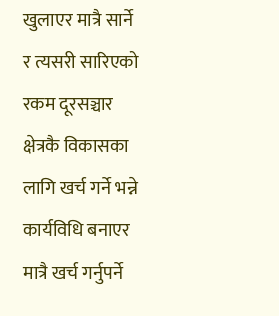खुलाएर मात्रै सार्ने र त्यसरी सारिएको रकम दूरसञ्चार क्षेत्रकै विकासका लागि खर्च गर्ने भन्ने कार्यविधि बनाएर मात्रै खर्च गर्नुपर्ने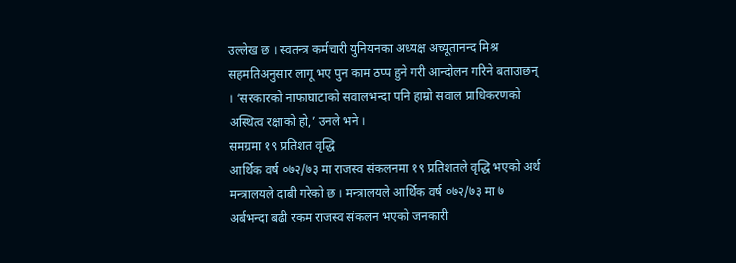उल्लेख छ । स्वतन्त्र कर्मचारी युनियनका अध्यक्ष अच्यूतानन्द मिश्र सहमतिअनुसार लागू भए पुन काम ठप्प हुने गरी आन्दोलन गरिने बताउाछन् । ‘सरकारको नाफाघाटाको सवालभन्दा पनि हाम्रो सवाल प्राधिकरणको अस्थित्व रक्षाको हो,’ उनले भने ।
समग्रमा १९ प्रतिशत वृद्धि
आर्थिक वर्ष ०७२/७३ मा राजस्व संकलनमा १९ प्रतिशतले वृद्धि भएको अर्थ मन्त्रालयले दाबी गरेको छ । मन्त्रालयले आर्थिक वर्ष ०७२/७३ मा ७ अर्बभन्दा बढी रकम राजस्व संकलन भएको जनकारी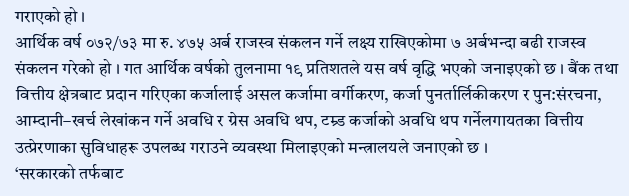गराएको हो ।
आर्थिक वर्ष ०७२/७३ मा रु. ४७५ अर्ब राजस्व संकलन गर्ने लक्ष्य राखिएकोमा ७ अर्बभन्दा बढी राजस्व संकलन गरेको हो । गत आर्थिक वर्षको तुलनामा १९ प्रतिशतले यस वर्ष वृद्धि भएको जनाइएको छ । बैंक तथा वित्तीय क्षेत्रबाट प्रदान गरिएका कर्जालाई असल कर्जामा वर्गीकरण, कर्जा पुनर्तार्लिकीकरण र पुन:संरचना, आम्दानी–खर्च लेखांकन गर्ने अवधि र ग्रेस अवधि थप, टम्र्ड कर्जाको अवधि थप गर्नेलगायतका वित्तीय उत्प्रेरणाका सुविधाहरू उपलब्ध गराउने व्यवस्था मिलाइएको मन्त्रालयले जनाएको छ ।
‘सरकारको तर्फबाट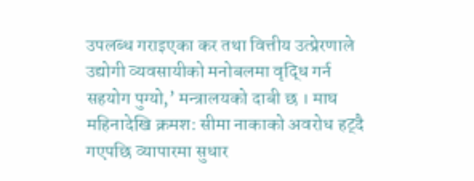उपलब्ध गराइएका कर तथा वित्तीय उत्प्रेरणाले उद्योगी व्यवसायीको मनोबलमा वृद्धि गर्न सहयोग पुग्यो,’ मन्त्रालयको दाबी छ । माघ महिनादेखि क्रमश: सीमा नाकाको अवरोध हट्दै गएपछि व्यापारमा सुधार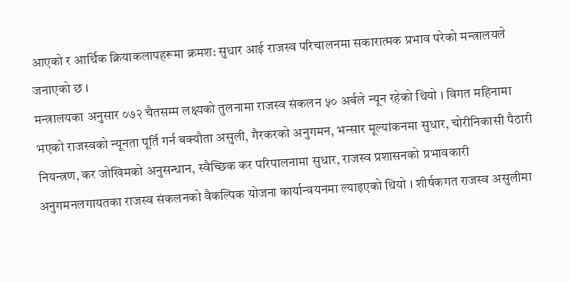आएको र आर्थिक क्रियाकलापहरूमा क्रमश: सुधार आई राजस्व परिचालनमा सकारात्मक प्रभाव परेको मन्त्रालयले जनाएको छ ।
मन्त्रालयका अनुसार ०७२ चैतसम्म लक्ष्यको तुलनामा राजस्व संकलन ५० अर्बले न्यून रहेको थियो । विगत महिनामा भएको राजस्वको न्यूनता पूर्ति गर्न बक्यौता असुली, गैरकरको अनुगमन, भन्सार मूल्यांकनमा सुधार, चोरीनिकासी पैठारी नियन्त्रण, कर जोखिमको अनुसन्धान, स्वैच्छिक कर परिपालनामा सुधार, राजस्व प्रशासनको प्रभावकारी अनुगमनलगायतका राजस्व संकलनको वैकल्पिक योजना कार्यान्वयनमा ल्याइएको थियो । शीर्षकगत राजस्व असुलीमा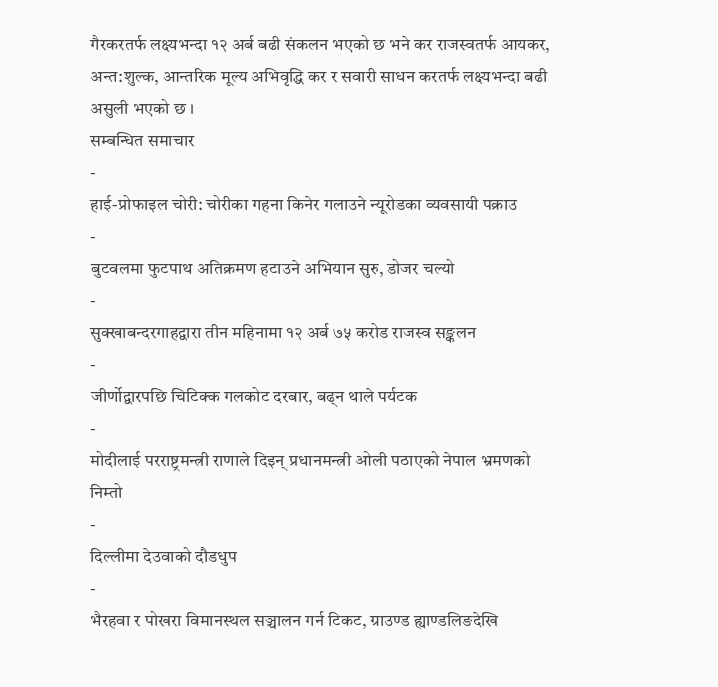गैरकरतर्फ लक्ष्यभन्दा १२ अर्ब बढी संकलन भएको छ भने कर राजस्वतर्फ आयकर, अन्त:शुल्क, आन्तरिक मूल्य अभिवृद्धि कर र सवारी साधन करतर्फ लक्ष्यभन्दा बढी असुली भएको छ ।
सम्बन्धित समाचार
-
हाई-प्रोफाइल चोरी: चोरीका गहना किनेर गलाउने न्यूरोडका व्यवसायी पक्राउ
-
बुटवलमा फुटपाथ अतिक्रमण हटाउने अभियान सुरु, डोजर चल्यो
-
सुक्खाबन्दरगाहद्वारा तीन महिनामा १२ अर्ब ७५ करोड राजस्व सङ्कलन
-
जीर्णोद्वारपछि चिटिक्क गलकोट दरबार, बढ्न थाले पर्यटक
-
मोदीलाई परराष्ट्रमन्त्री राणाले दिइन् प्रधानमन्त्री ओली पठाएको नेपाल भ्रमणको निम्तो
-
दिल्लीमा देउवाको दौडधुप
-
भैरहवा र पोखरा विमानस्थल सञ्चालन गर्न टिकट, ग्राउण्ड ह्याण्डलिङदेखि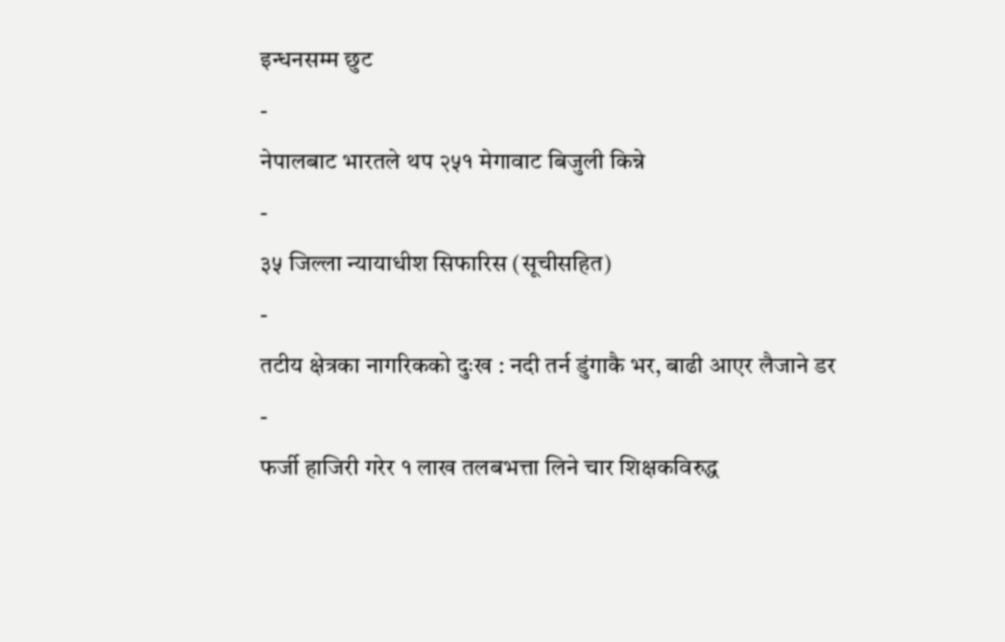इन्धनसम्म छुट
-
नेपालबाट भारतले थप २५१ मेगावाट बिजुली किन्ने
-
३५ जिल्ला न्यायाधीश सिफारिस (सूचीसहित)
-
तटीय क्षेत्रका नागरिकको दुःख : नदी तर्न डुंगाकै भर, बाढी आएर लैजाने डर
-
फर्जी हाजिरी गरेर १ लाख तलबभत्ता लिने चार शिक्षकविरुद्ध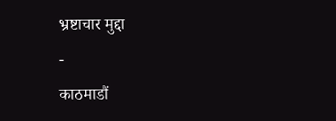भ्रष्टाचार मुद्दा
-
काठमाडौं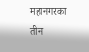महानगरका तीन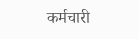कर्मचारी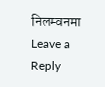निलम्वनमा
Leave a Reply